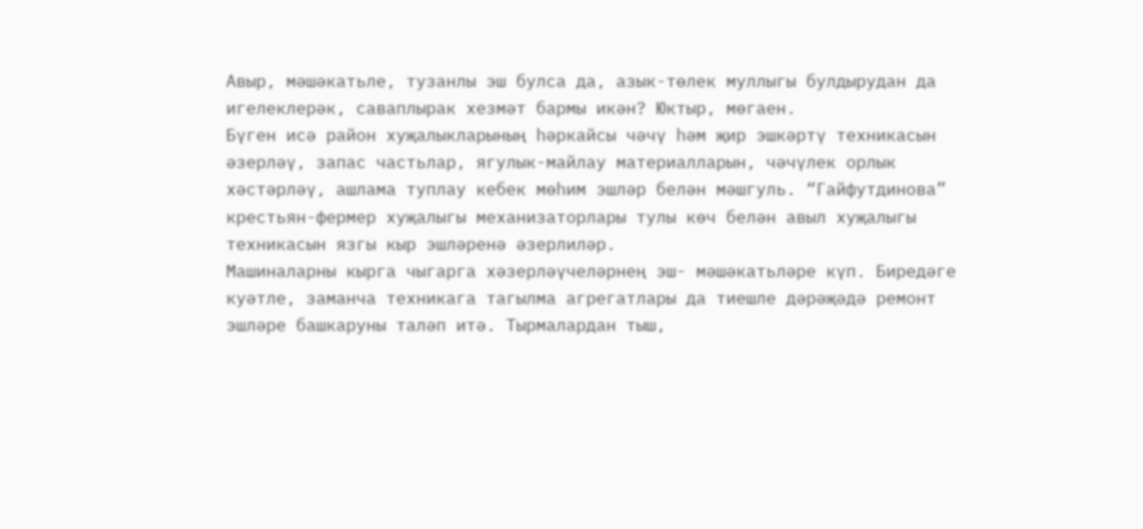Авыр, мəшəкатьле, тузанлы эш булса да, азык-төлек муллыгы булдырудан да игелеклерəк, саваплырак хезмəт бармы икəн? Юктыр, мөгаен.
Бүген исə район хуҗалыкларының һəркайсы чəчү һəм җир эшкəртү техникасын əзерлəү, запас частьлар, ягулык-майлау материалларын, чəчүлек орлык хəстəрлəү, ашлама туплау кебек мөһим эшлəр белəн мəшгуль. “Гайфутдинова” крестьян-фермер хуҗалыгы механизаторлары тулы көч белəн авыл хуҗалыгы техникасын язгы кыр эшлəренə əзерлилəр.
Машиналарны кырга чыгарга хəзерлəүчелəрнең эш- мəшəкатьлəре күп. Биредəге куəтле, заманча техникага тагылма агрегатлары да тиешле дəрəҗəдə ремонт эшлəре башкаруны талəп итə. Тырмалардан тыш,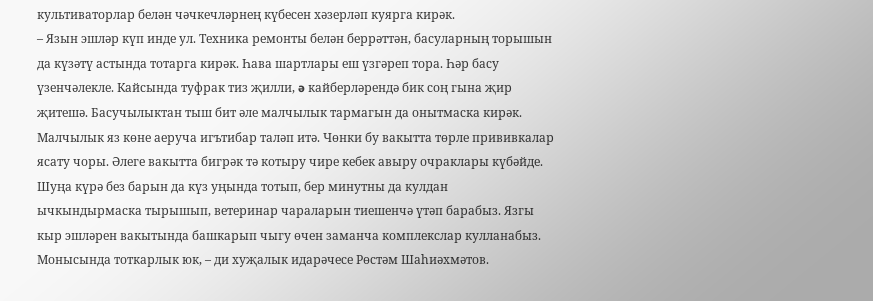культиваторлар белəн чəчкечлəрнең күбесен хəзерлəп куярга кирəк.
– Язын эшлəр күп инде ул. Техника ремонты белəн беррəттəн, басуларның торышын да күзəтү астында тотарга кирəк. Һава шартлары еш үзгəреп тора. Һəр басу үзенчəлекле. Кайсында туфрак тиз җилли, ə кайберлəрендə бик соң гына җир җитешə. Басучылыктан тыш бит əле малчылык тармагын да онытмаска кирəк. Малчылык яз көне аеруча игътибар талəп итə. Чөнки бу вакытта төрле прививкалар ясату чоры. Əлеге вакытта бигрəк тə котыру чире кебек авыру очраклары күбəйде. Шуңа күрə без барын да күз уңында тотып, бер минутны да кулдан ычкындырмаска тырышып, ветеринар чараларын тиешенчə үтəп барабыз. Язгы кыр эшлəрен вакытында башкарып чыгу өчен заманча комплекслар кулланабыз. Монысында тоткарлык юк, – ди хуҗалык идарəчесе Рөстəм Шаһиəхмəтов.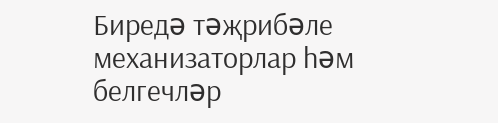Биредə тəҗрибəле механизаторлар һəм белгечлəр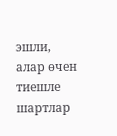эшли, алар өчен тиешле шартлар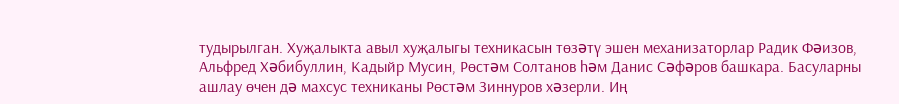тудырылган. Хуҗалыкта авыл хуҗалыгы техникасын төзəтү эшен механизаторлар Радик Фəизов, Альфред Хəбибуллин, Кадыйр Мусин, Рөстəм Солтанов һəм Данис Сəфəров башкара. Басуларны ашлау өчен дə махсус техниканы Рөстəм Зиннуров хəзерли. Иң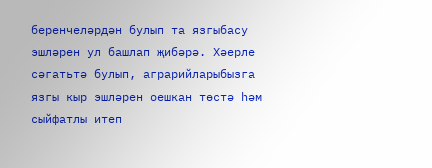беренчелəрдəн булып та язгыбасу эшлəрен ул башлап җибəрə. Хəерле сəгатьтə булып, аграрийларыбызга язгы кыр эшлəрен оешкан төстə һəм сыйфатлы итеп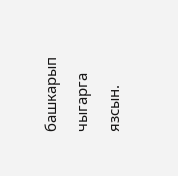башкарып чыгарга язсын.